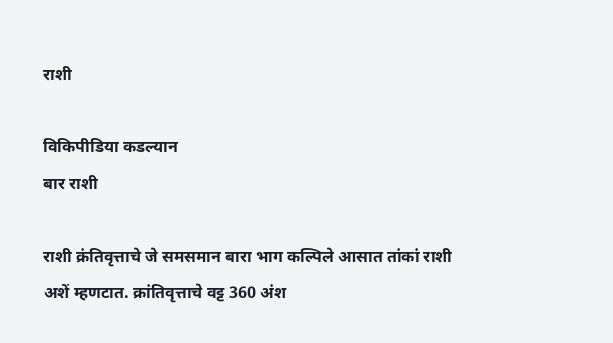राशी

विकिपीडिया कडल्यान
बार राशी

राशी क्रंतिवृत्ताचे जे समसमान बारा भाग कल्पिले आसात तांकां राशी अशें म्हणटात. क्रांतिवृत्ताचे वट्ट 360 अंश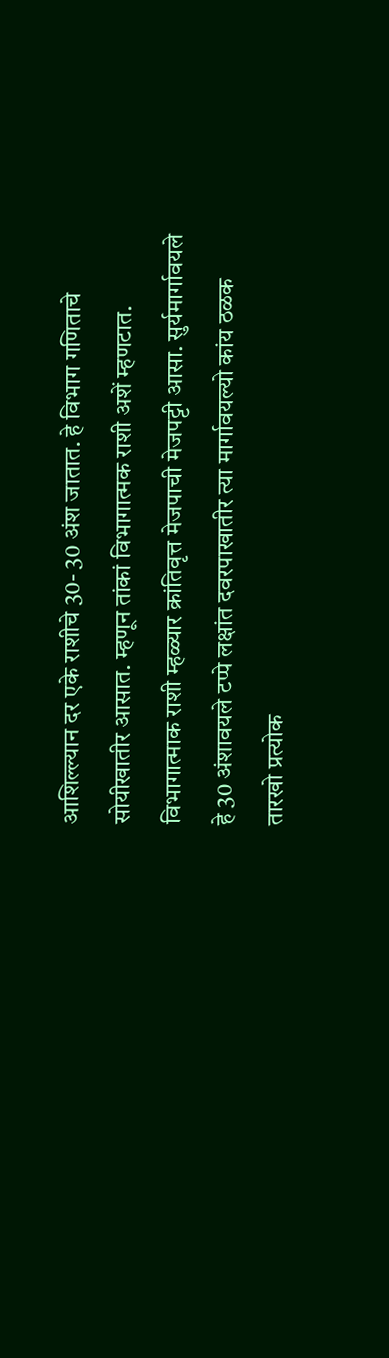आशिल्ल्यान दर एके राशीचे 30- 30 अंश जातात. हे विभाग गणिताचे सोयीखातीर आसात. म्हणून तांकां विभागात्मक राशी अशें म्हणटात. विभागात्माक राशी म्हळ्यार क्रांतिवृत्त मेजपाची मेजपट्टी आसा. सुर्यमार्गावयले हे 30 अंशावयले टप्पे लक्षांत दवरपाखातीर त्या मार्गावयल्यो कांय ठळक तारखो प्रत्योक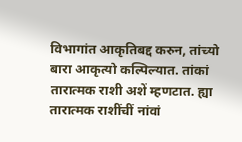विभागांत आकृतिबद्द करुन, तांच्यो बारा आकृत्यो कल्पिल्यात. तांकां तारात्मक राशी अशें म्हणटात. ह्या तारात्मक राशींचीं नांवां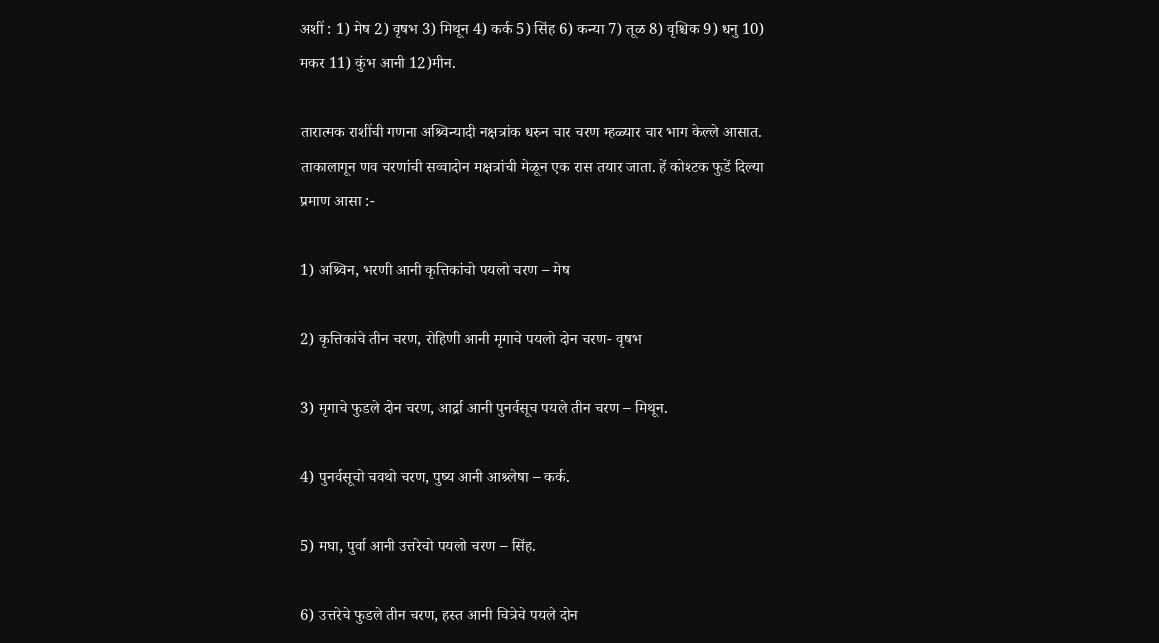अशीं : 1) मेष 2) वृषभ 3) मिथून 4) कर्क 5) सिंह 6) कन्या 7) तूळ 8) वृश्चिक 9) धनु 10) मकर 11) कुंभ आनी 12)मीन.

तारात्मक राशींची गणना अश्र्विन्यादी नक्षत्रांक धरुन चार चरण म्हळ्यार चार भाग केल्ले आसात. ताकालागून णव चरणांची सव्वादोन मक्षत्रांची मेळून एक रास तयार जाता. हें कोश्टक फुडें दिल्या प्रमाण आसा :-

1) अश्र्विन, भरणी आनी कृत्तिकांचो पयलो चरण – मेष

2) कृत्तिकांचे तीन चरण, रोहिणी आनी मृगाचे पयलो दोन चरण- वृषभ

3) मृगाचे फुडले दोन चरण, आर्द्रा आनी पुनर्वसूच पयले तीन चरण – मिथून.

4) पुनर्वसूचो चवथो चरण, पुष्य आनी आश्र्लेषा – कर्क.

5) मघा, पुर्वा आनी उत्तरेचो पयलो चरण – सिंह.

6) उत्तरेचे फुडले तीन चरण, हस्त आनी चित्रेचे पयले दोन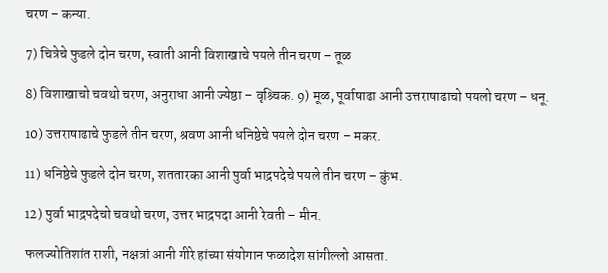चरण – कन्या.

7) चित्रेचे फुडले दोन चरण, स्वाती आनी विशाखाचे पयले तीन चरण – तूळ

8) विशाखाचो चवथो चरण, अनुराधा आनी ज्येष्ठा – वृश्र्चिक. 9) मूळ, पूर्वाषाढा आनी उत्तराषाढाचो पयलो चरण – धनू.

10) उत्तराषाढाचे फुडले तीन चरण, श्रवण आनी धनिष्ठेचे पयले दोन चरण – मकर.

11) धनिष्ठेचे फुडले दोन चरण, शततारका आनी पुर्वा भाद्रपदेचे पयले तीन चरण – कुंभ.

12) पुर्वा भाद्रपदेचो चवथो चरण, उत्तर भाद्रपदा आनी रेवती – मीन.

फलज्योतिशांत राशी, नक्षत्रां आनी गीरे हांच्या संयोगान फळादेश सांगील्लो आसता.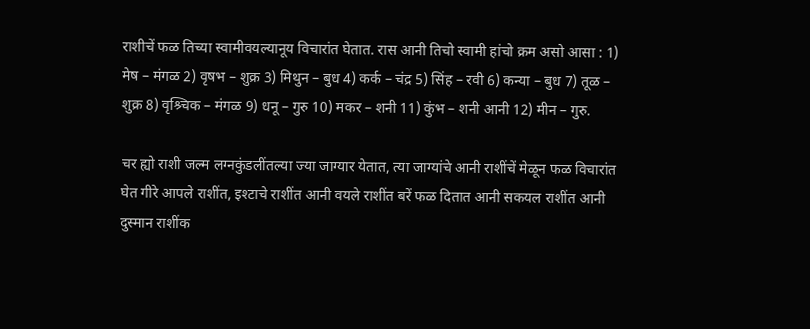राशीचें फळ तिच्या स्वामीवयल्यानूय विचारांत घेतात. रास आनी तिचो स्वामी हांचो क्रम असो आसा : 1) मेष – मंगळ 2) वृषभ – शुक्र 3) मिथुन – बुध 4) कर्क – चंद्र 5) सिंह – रवी 6) कन्या – बुध 7) तूळ – शुक्र 8) वृश्र्चिक – मंगळ 9) धनू – गुरु 10) मकर – शनी 11) कुंभ – शनी आनी 12) मीन – गुरु.

चर ह्यो राशी जल्म लग्नकुंडलींतल्या ज्या जाग्यार येतात, त्या जाग्यांचे आनी राशींचें मेळून फळ विचारांत घेत गीरे आपले राशींत, इश्टाचे राशींत आनी वयले राशींत बरें फळ दितात आनी सकयल राशींत आनी दुस्मान राशींक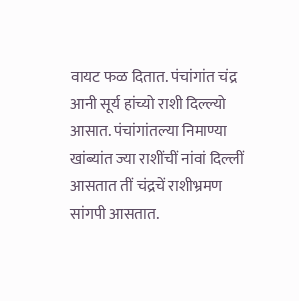वायट फळ दितात. पंचांगांत चंद्र आनी सूर्य हांच्यो राशी दिल्ल्यो आसात. पंचांगांतल्या निमाण्या खांब्यांत ज्या राशींचीं नांवां दिल्लीं आसतात तीं चंद्रचें राशीभ्रमण सांगपी आसतात.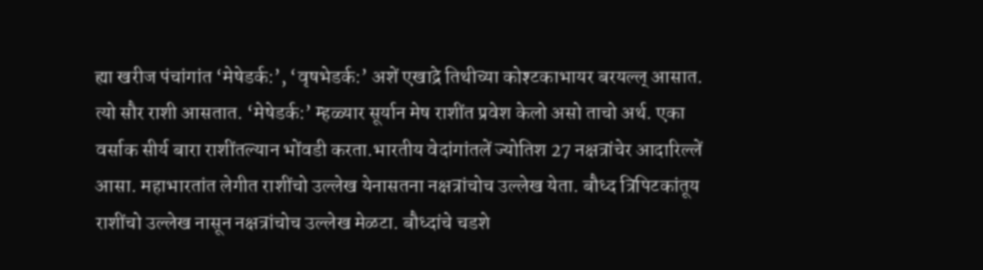ह्या खरीज पंचांगांत ‘मेषेडर्क:’, ‘वृषभेडर्क:’ अशें एखाद्रे तिथीच्या कोश्टकाभायर बरयल्ल् आसात. त्यो सौर राशी आसतात. ‘मेषेडर्क:’ म्हळ्यार सूर्यान मेष राशींत प्रवेश केलो असो ताचो अर्थ. एका वर्साक सीर्य बारा राशींतल्यान भोंवडी करता.भारतीय वेदांगांतलें ज्योतिश 27 नक्षत्रांचेर आदारिल्लें आसा. महाभारतांत लेगीत राशींचो उल्लेख येनासतना नक्षत्रांचोच उल्लेख येता. बौध्द त्रिपिटकांतूय राशींचो उल्लेख नासून नक्षत्रांचोच उल्लेख मेळटा. बौध्दांचे चडशे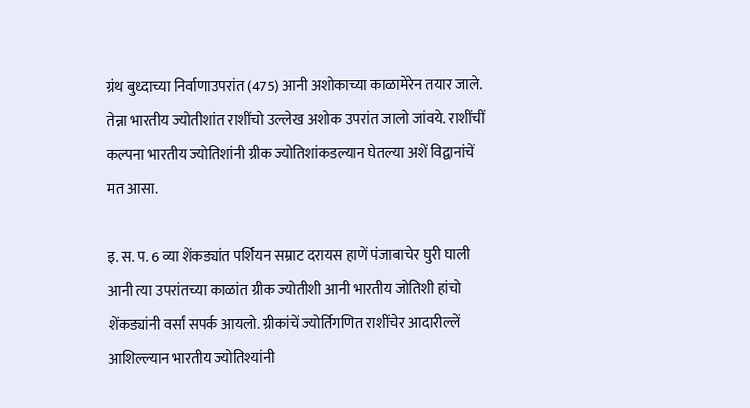ग्रंथ बुध्दाच्या निर्वाणाउपरांत (475) आनी अशोकाच्या काळामेरेन तयार जाले. तेन्ना भारतीय ज्योतीशांत राशींचो उल्लेख अशोक उपरांत जालो जांवये. राशींचीं कल्पना भारतीय ज्योतिशांनी ग्रीक ज्योतिशांकडल्यान घेतल्या अशें विद्वानांचें मत आसा.

इ. स. प. 6 व्या शेंकड्यांत पर्शियन सम्राट दरायस हाणें पंजाबाचेर घुरी घाली आनी त्या उपरांतच्या काळांत ग्रीक ज्योतीशी आनी भारतीय जोतिशी हांचो शेंकड्यांनी वर्सां सपर्क आयलो. ग्रीकांचें ज्योर्तिगणित राशींचेर आदारील्लें आशिल्ल्यान भारतीय ज्योतिश्यांनी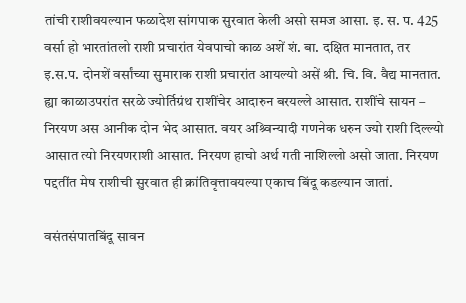तांची राशीवयल्यान फळादेश सांगपाक सुरवात केली असो समज आसा. इ. स. प. 425 वर्सा हो भारतांतलो राशी प्रचारांत येवपाचो काळ अशें शं. बा. दक्षित मानतात, तर इ.स.प. दोनशें वर्सांच्या सुमाराक राशी प्रचारांत आयल्यो असें श्री. चि. वि. वैद्य मानतात. ह्या काळाउपरांत सरळे ज्योर्तिग्रंथ राशींचेर आदारुन बरयल्ले आसात. राशींचे सायन – निरयण अस आनीक दोन भेद आसात. वयर अश्र्विन्यादी गणनेक धरुन ज्यो राशी दिल्ल्यो आसात त्यो निरयणराशी आसात. निरयण हाचो अर्थ गती नाशिल्लो असो जाता. निरयण पद्दतींत मेष राशीची सुरवात ही क्रांतिवृत्तावयल्या एकाच बिंदू कडल्यान जातां.

वसंतसंपातबिंदू सावन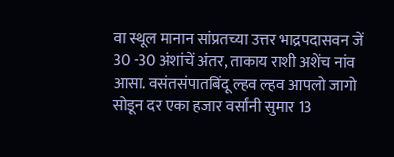वा स्थूल मानान सांप्रतच्या उत्तर भाद्रपदासवन जें 30 -30 अंशांचें अंतर, ताकाय राशी अशेंच नांव आसा. वसंतसंपातबिंदू ल्हव ल्हव आपलो जागो सोडून दर एका हजार वर्सांनी सुमार 13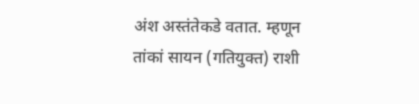अंश अस्तंतेकडे वतात. म्हणून तांकां सायन (गतियुक्त) राशी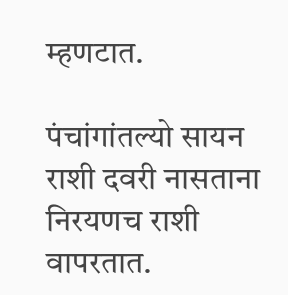म्हणटात.

पंचांगांतल्यो सायन राशी दवरी नासताना निरयणच राशी वापरतात.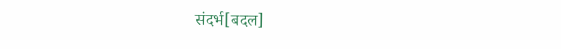संदर्भ[बदल]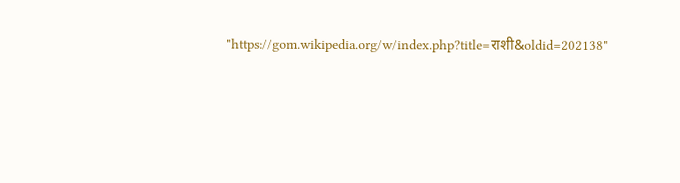"https://gom.wikipedia.org/w/index.php?title=राशी&oldid=202138"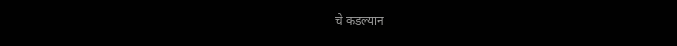चे कडल्यान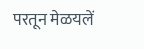परतून मेळयलें